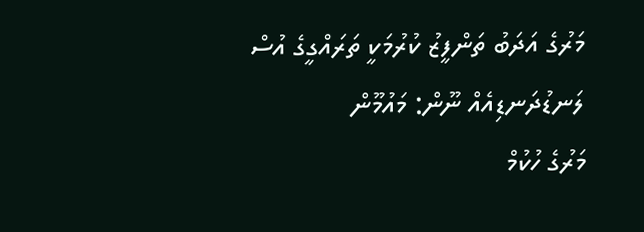މަރުގެ އަދަބު ތަންފީޒު ކުރުމަކީ ތަރައްގީގެ އުސް ލަނޑުދަނޑިއެއް ނޫން: މައުމޫން
މަރުގެ ހުކުމް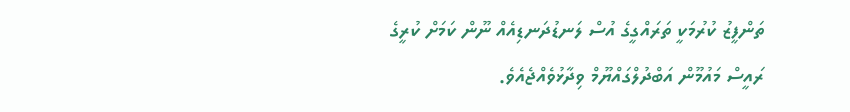ތަންފީޒު ކުރުމަކީ ތަރައްގީގެ އުސް ލަނޑުދަނޑިއެއް ނޫން ކަމަށް ކުރީގެ ރައީސް މައުމޫން އަބްދުލްގައްޔޫމް ވިދާޅުވެއްޖެއެވެ.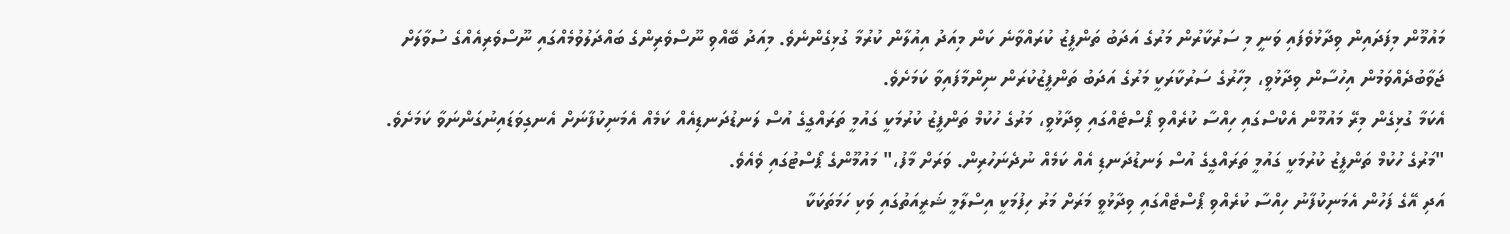މައުމޫން މިފަދައިން ވިދާޅުވެފައި ވަނީ މި ސަރުކާރުން މަރުގެ އަދަބު ތަންފީޒު ކުރައްވާނެ ކަން މިއަދު އިއުލާން ކުރުމާ ގުޅިގެންނެވެ. މިއަދު ބޭއްވި ނޫސްވެރިންގެ ބައްދަލުވުމެއްގައި ނޫސްވެރިއެއްގެ ސުވާލަށް ޖަވާބުދެއްވަމުން އިހުސާން ވިދާޅުވީ، މިހާރުގެ ސަރުކާރަކީ މަރުގެ އަދަބު ތަންފީޒުކުރަން ނިންމާފައިވާ ކަމަށެވެ.
އެކަމާ ގުޅިގެން މިރޭ މައުމޫން އެކްސްގައި ހިއްސާ ކުރެއްވި ޕޯސްޓެއްގައި ވިދާޅުވީ، މަރުގެ ހުކުމް ތަންފީޒު ކުރުމަކީ ގައުމީ ތަރައްގީގެ އުސް ލަނޑުދަނޑިއެއް ކަމެއް އެމަނިކުފާނަށް އެނގިވަޑައިނުގަންނަވާ ކަމަށެވެ.
"މަރުގެ ހުކުމް ތަންފީޒު ކުރުމަކީ ގައުމީ ތަރައްގީގެ އުސް ލަނޑުދަނޑި އެއް ކަމެއް ނުދެނަހުރިން. ވަރަށް މާފު،" މައުމޫންގެ ޕޯސްޓުގައި ވެއެވެ.
އަދި އޭގެ ފަހުން އެމަނިކުފާނު ހިއްސާ ކުރެއްވި ޕޯސްޓެއްގައި ވިދާޅުވީ މަރަށް މަރު ހިފުމަކީ އިސްލާމީ ޝަރީއަތުގައި ވަކި ހަމަތަކަކާ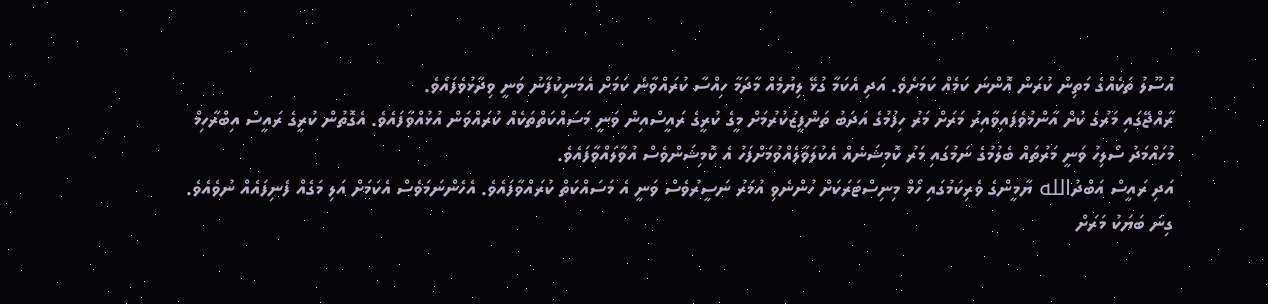އުސޫލު ތަކެއްގެ މަތިން ކުރަން އޮންނަ ކަމެއް ކަމަށެވެ. އަދި އެކަމާ ގުޅޭ ލިޔުމެއް މާދަމާ ހިއްސާ ކުރައްވާނެ ކަމަށް އެމަނިކުފާނު ވަނީ ވިދާޅުވެފައެވެ.
ރާއްޖޭގައި މަރުގެ ކުށް އާންމުވެފައިވާއިރު މަރަށް މަރު ހިފުމުގެ އަދަބު ތަންފީޒުކުރުމަށް މީގެ ކުރީގެ ރައީސްއިން ވަނީ މަސައްކަތްތަކެއް ކުރައްވަން އުޅުއްވާފައެވެ. އެގޮތުން ކުރީގެ ރައީސް އިބްރާހިމް މުހައްމަދު ސޯލިހު ވަނީ މަރުތައް ބެލުމުގެ ނަމުގައި މަރު ކޮމިޝަނެއް އެކުލަވާލެއްވުމަށްފަހު އެ ކޮމިޝަންވެސް އުވާލައްވާފައެވެ.
އަދި ރައީސް އަބްދުالله ޔާމީންގެ ވެރިކަމުގައި ހޯމް މިނިސްޓަރަކަށް ހުންނެވި އުމަރު ނަސީރުވެސް ވަނީ އެ މަސައްކަތް ކުރައްވާފައެވެ. އެހެންނަމަވެސް އެކަމަށް އަލި މަގެއް ފެނިފައެއް ނުވެއެވެ. ގިނަ ބަޔަކު މަރަށް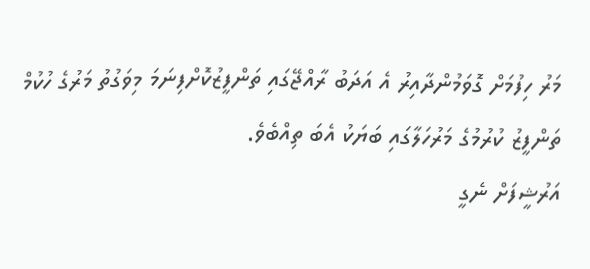މަރު ހިފުމަށް ގޮވަމުންދާއިރު އެ އަދަބު ރާއްޖޭގައި ތަންފީޒުކޮށްފިނަމަ މިވަގުތު މަރުގެ ހުކުމް ތަންފީޒު ކުރުމުގެ މަރުހަލާގައި ބަޔަކު އެބަ ތިއްބެވެ.
އަރުޝީފަށް ނެގީ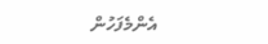އެންމެފަހުން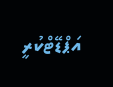އަޕްޑޭޓްކުރީ